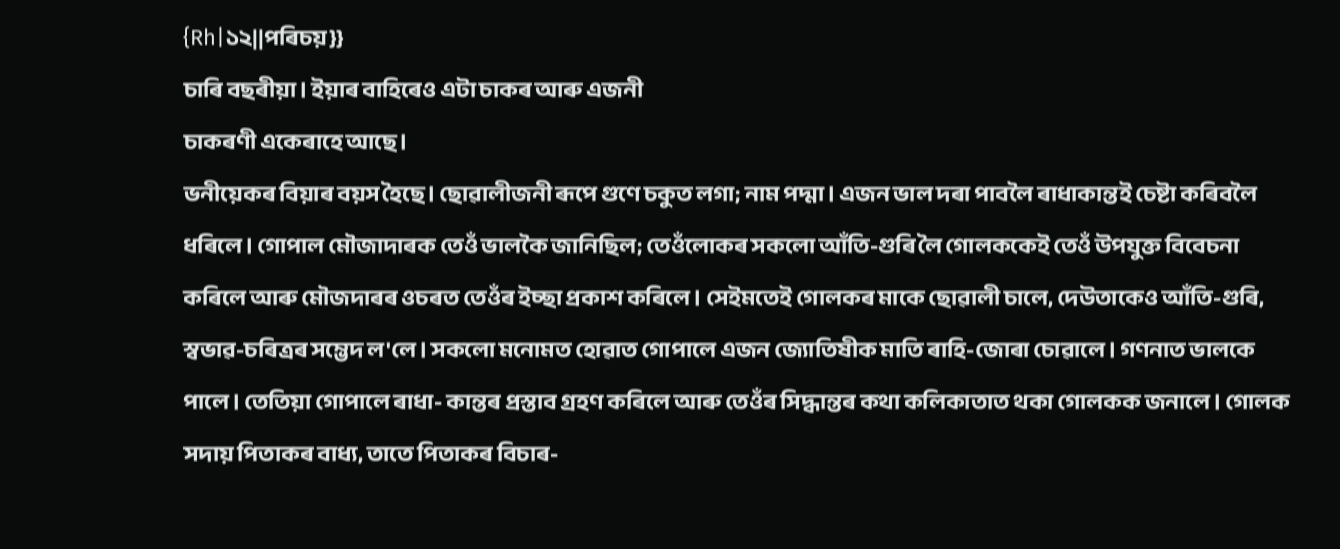{Rh|১২||পৰিচয়}}
চাৰি বছৰীয়া। ইয়াৰ বাহিৰেও এটা চাকৰ আৰু এজনী
চাকৰণী একেৰাহে আছে।
ভনীয়েকৰ বিয়াৰ বয়স হৈছে। ছোৱালীজনী ৰূপে গুণে চকুত লগা; নাম পদ্মা। এজন ভাল দৰা পাবলৈ ৰাধাকান্তই চেষ্টা কৰিবলৈ ধৰিলে। গোপাল মৌজাদাৰক তেওঁ ভালকৈ জানিছিল; তেওঁলোকৰ সকলো আঁতি-গুৰি লৈ গোলককেই তেওঁ উপযুক্ত বিবেচনা কৰিলে আৰু মৌজদাৰৰ ওচৰত তেওঁৰ ইচ্ছা প্ৰকাশ কৰিলে। সেইমতেই গোলকৰ মাকে ছোৱালী চালে, দেউতাকেও আঁতি-গুৰি, স্বভাৱ-চৰিত্ৰৰ সম্ভেদ ল'লে। সকলো মনোমত হোৱাত গোপালে এজন জ্যোতিষীক মাতি ৰাহি-জোৰা চোৱালে। গণনাত ভালকে পালে। তেতিয়া গোপালে ৰাধা- কান্তৰ প্ৰস্তাব গ্ৰহণ কৰিলে আৰু তেওঁৰ সিদ্ধান্তৰ কথা কলিকাতাত থকা গোলকক জনালে। গোলক সদায় পিতাকৰ বাধ্য, তাতে পিতাকৰ বিচাৰ-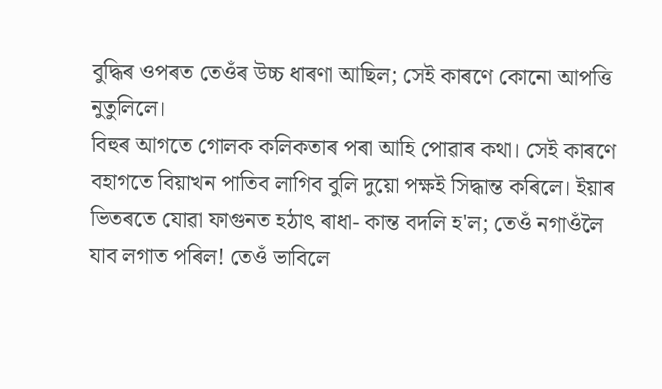বুদ্ধিৰ ওপৰত তেওঁৰ উচ্চ ধাৰণা আছিল; সেই কাৰণে কোনো আপত্তি নুতুলিলে।
বিহুৰ আগতে গোলক কলিকতাৰ পৰা আহি পোৱাৰ কথা। সেই কাৰণে বহাগতে বিয়াখন পাতিব লাগিব বুলি দুয়ো পক্ষই সিদ্ধান্ত কৰিলে। ইয়াৰ ভিতৰতে যোৱা ফাগুনত হঠাৎ ৰাধা- কান্ত বদলি হ'ল; তেওঁ নগাওঁলৈ যাব লগাত পৰিল! তেওঁ ভাবিলে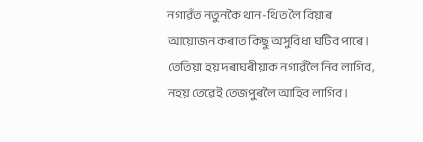নগাৱঁত নতুনকৈ থান-থিত লৈ বিয়াৰ আয়োজন কৰাত কিছু অসুবিধা ঘটিব পাৰে। তেতিয়া হয় দৰাঘৰীয়াক নগাৱঁলৈ নিব লাগিব, নহয় তেৱেই তেজপুৰলৈ আহিব লাগিব।